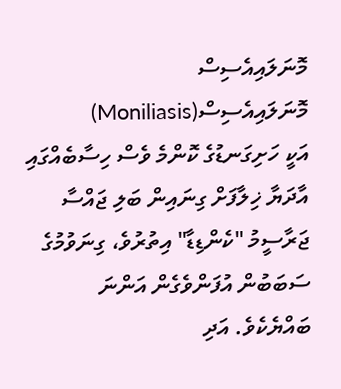މޮނަލައިއެސިސް
މޮނަލައިއެސިސް(Moniliasis)
އަކީ ހަށިގަނޑުގެ ކޮންމެ ވެސް ހިސާބެއްގައި އާދަޔާ ޚިލާފަށް ގިނައިން ބަލި ޖައްސާ
ޖަރާސީމު "ކެންޑިޑާ" އިތުރުވެ، ގިނަވުމުގެ ސަބަބުން އުފަންވެގެން އަންނަ
ބައްޔެކެވެ. އަދި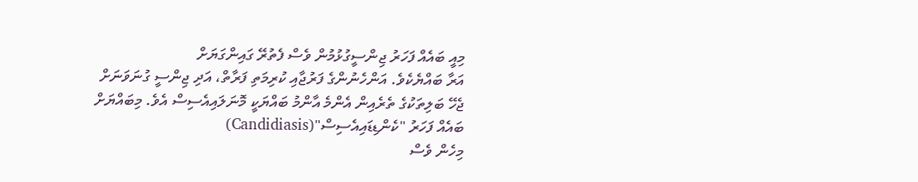މިއީ ބައެއް ފަހަރު ޖިންސީގުޅުމުން ވެސް ފެތުރޭ ގައިންގަޔަށް
އަރާ ބައްޔެކެވެ. އަންހެނުންގެ ފަރުޖާއި ކުރިމަތި ފަރާތް، އަދި ޖިންސީ ގުނަވަނަށް
ޖެހޭ ބަލިތަކުގެ ތެރެއިން އެންމެ އާންމު ބައްޔަކީ މޮނަލައިއެސިސް އެވެ. މިބައްޔަށް
ބައެއް ފަހަރު "ކެންޑިޑައިއެސިސް"(Candidiasis)
މިހެން ވެސް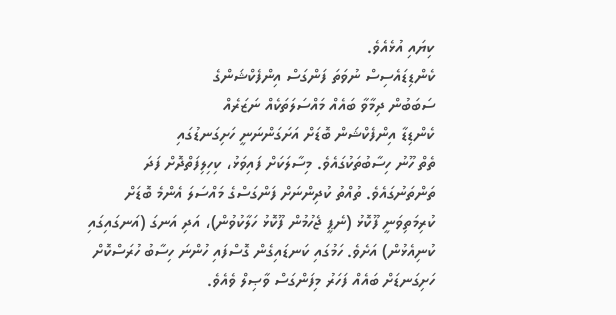ކިޔައި އުޅެއެވެ.
ކެންޑިޑައެސިސް ނުވަތަ ފަންގަސް އިންފެކްޝަންގެ
ސަބަބުން ދިމާވާ ބައެއް މައްސަލަތަކެއް ނަޒަރެއް
ކެންޑިޑާ އިންފެކްޝަން ބޮޑަށް އަށަގަންނަނީ ހަށިގަނޑުގައި
ތެތް ހޫނު ހިސާބުތަކުގައެވެ. މިސާލަކަށް ފައިވަޅު، ކިހިލިފަތްދޮށް ފަދަ
ތަންތަނުގައެވެ. ތުއްތު ކުދިންނަށް ފަންގަސްގެ މައްސަލަ އެންމެ ބޮޑަށް
ކުރިމަތިވަނީ ފޫކޮޅު (ނެޕީ ޖެހުމުން ފޫކޮޅު ހަލާކުވުން)، އަދި އަނގަ (އަނގައިގައި
ކުނިއެޅުން) އަށެވެ. ހަމުގައި ކަނޑައިގެން ގޮސްފައި ހުންނަ ހިސާބު ހުރަސްކޮށް
ހަށިގަނޑަށް ބައެއް ފަހަރު މިފަންގަސް ވާޞިލް ވެއެވެ.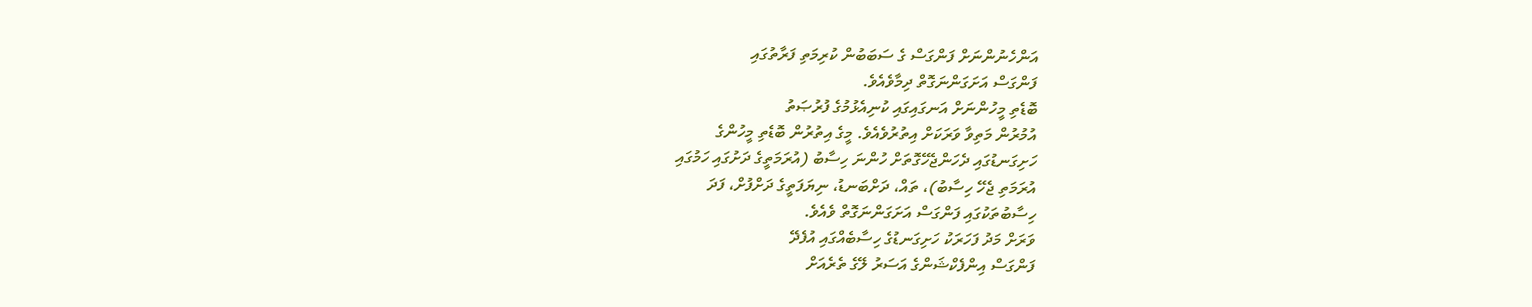އަންހެނުންނަށް ފަންގަސް ގެ ސަބަބުން ކުރިމަތި ފަރާތުގައި
ފަންގަސް އަށަގަންނަގޮތް ދިމާވެއެވެ.
ބޮޑެތި މީހުންނަށް އަނގައިގައި ކުނިއެޅުމުގެ ފުރުޞަތު
އުމުރުން މަތިވާ ވަރަކަށް އިތުރުވެއެވެ. މީގެ އިތުރުން ބޮޑެތި މީހުންގެ
ހަށިގަނޑުގައި ދެހަންޖެހޭގޮތަށް ހުންނަ ހިސާބު (އުރަމަތީގެ ދަށުގައި ހަމުގައި
އުރަމަތި ޖެހޭ ހިސާބު)، ތައް، ދަށްބަނޑު، ނިޔަފަތީގެ ދަށްފުށް، ފަދަ
ހިސާބުތަކުގައި ފަންގަސް އަށަގަންނަގޮތް ވެއެވެ.
ވަރަށް މަދު ފަހަރަކު ހަށިގަނޑުގެ ހިސާބެއްގައި އުފެދޭ
ފަންގަސް އިންފެކްޝަންގެ އަސަރު ލޭގެ ތެރެއަށް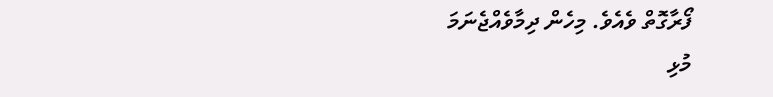ފޯރާގޮތް ވެއެވެ. މިހެން ދިމާވެއްޖެނަމަ
މުޅި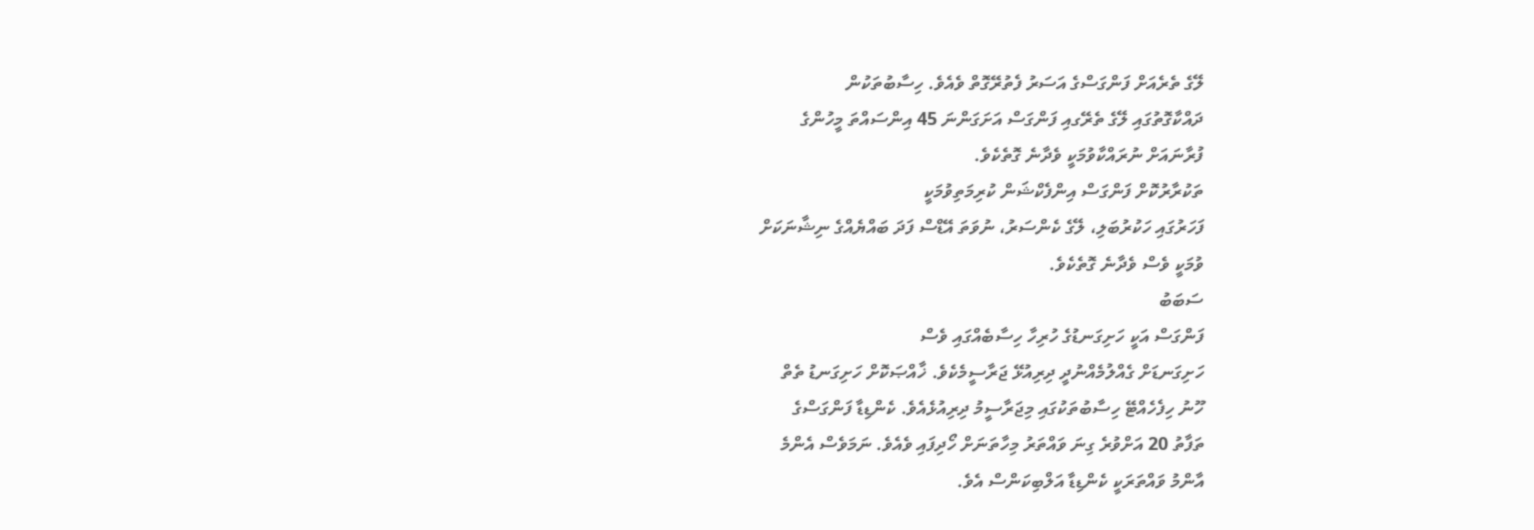ލޭގެ ތެރެއަށް ފަންގަސްގެ އަސަރު ފެތުރޭގޮތް ވެއެވެ. ހިސާބުތަކުން
ދައްކާގޮތުގައި ލޭގެ ތެރޭގއި ފަންގަސް އަށަގަންނަ 45 އިންސައްތަ މީހުންގެ
ފުރާނައަށް ނުރައްކާވުމަކީ ވެދާނެ ގޮތެކެވެ.
ތަކުރާރުކޮށް ފަންގަސް އިންފެކްޝަން ކުރިމަތިވުމަކީ
ފަހަރުގައި ހަކުރުބަލި، ލޭގެ ކެންސަރު، ނުވަތަ އޭޑްސް ފަދަ ބައްޔެއްގެ ނިޝާނަކަށް
ވުމަކީ ވެސް ވެދާނެ ގޮތެކެވެ.
ސަބަބު
ފަންގަސް އަކީ ހަށިގަނޑުގެ ހުރިހާ ހިސާބެއްގައި ވެސް
ހަށިގަނޑަށް ގެއްލުމެއްނުދީ ދިރިއުޅޭ ޖަރާސީމެކެވެ. ޚާއްޞަކޮށް ހަށިގަނޑު ތެތް
ހޫނު ހިފެހެއްޓޭ ހިސާބުތަކުގައި މިޖަރާސީމު ދިރިއުޅެއެވެ. ކެންޑިޑާ ފަންގަސްގެ
ތަފާތު 20 އަށްވުރެ ގިނަ ވައްތަރު މިހާތަނަށް ހޯދިފައި ވެއެވެ. ނަމަވެސް އެންމެ
އާންމު ވައްތަރަކީ ކެންޑިޑާ އަލްބިކަންސް އެވެ.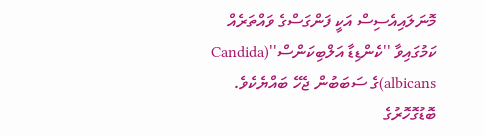މޮނަލައިއެސިސް އަކީ ފަންގަސްގެ ވައްތަރެއް ކަމުގައިވާ ''ކެންޑިޑާ އަލްބިކަންސް''(Candida albicans)ގެ ސަބަބުން ޖެހޭ ބައްޔެކެވެ. ބޮޑުގޮހޮރުގެ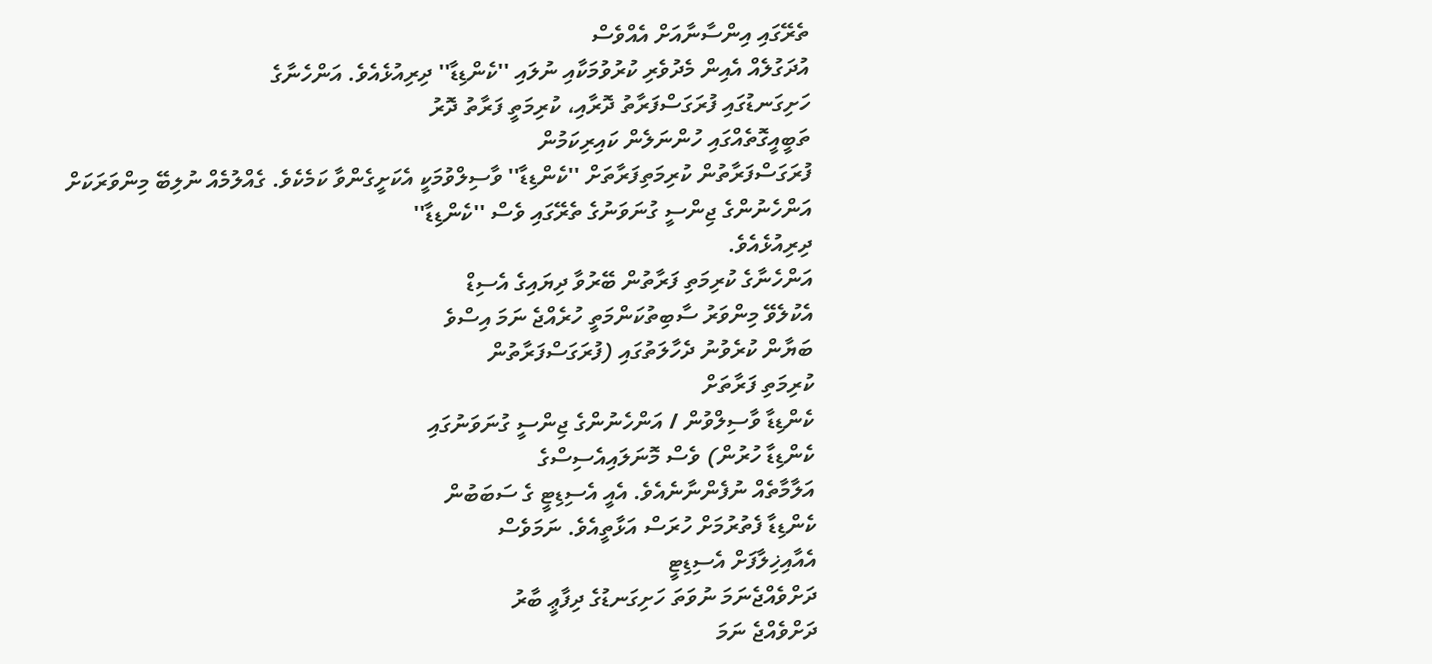ތެރޭގައި އިންސާނާއަށް އެއްވެސް
އުދަގުލެއް އެއިން މެދުވެރި ކުރުވުމަކާއި ނުލައި ''ކެންޑިޑާ'' ދިރިއުޅެއެވެ. އަންހެނާގެ
ހަށިގަނޑުގައި ފުރަގަސްފަރާތު ދޮރާއި، ކުރިމަތީ ފަރާތު ދޮރު
ތަބީއީގޮތެއްގައި ހުންނަލެން ކައިރިކަމުން
ފުރަގަސްފަރާތުން ކުރިމަތިފަރާތަށް ''ކެންޑިޑާ'' ވާސިލްވުމަކީ އެކަށީގެންވާ ކަމެކެވެ. ގެއްލުމެއް ނުލިބޭ މިންވަރަކަށް
އަންހެނުންގެ ޖިންސީ ގުނަވަނުގެ ތެރޭގައި ވެސް ''ކެންޑިޑާ''
ދިރިއުޅެއެވެ.
އަންހެނާގެ ކުރިމަތި ފަރާތުން ބޭރުވާ ދިޔައިގެ އެސިޑް
އެކުލެވޭ މިންވަރު ސާބިތުކަންމަތީ ހުރެއްޖެ ނަމަ އިސްވެ
ބަޔާން ކުރެވުނު ދެހާލަތުގައި (ފުރަގަސްފަރާތުން
ކުރިމަތި ފަރާތަށް
ކެންޑިޑާ ވާސިލްވުން / އަންހެނުންގެ ޖިންސީ ގުނަވަނުގައި
ކެންޑިޑާ ހުރުން) ވެސް މޮނަލައިއެސިސްގެ
އަލާމާތެއް ނުފެންނާނެއެވެ. އެއީ އެސިޑިޓީ ގެ ސަބަބުން
ކެންޑިޑާ ފެތުރުމަށް ހުރަސް އަޅާތީއެވެ. ނަމަވެސް
އެއާއިޚިލާފަށް އެސިޑިޓީ
ދަށްވެއްޖެނަމަ ނުވަތަ ހަށިގަނޑުގެ ދިފާޢީ ބާރު
ދަށްވެއްޖެ ނަމަ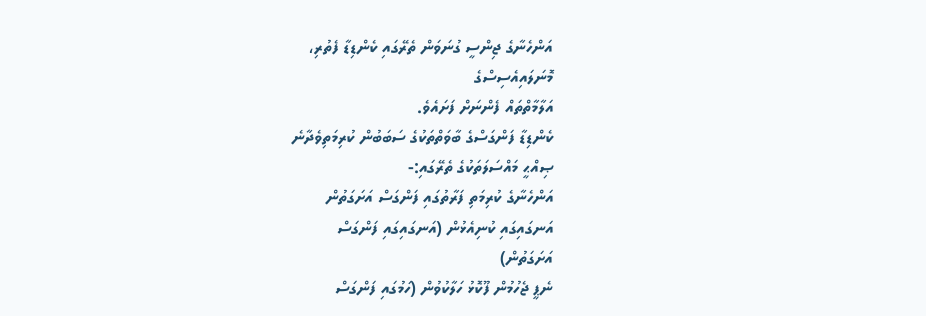އަންހެނާގެ ޖިންސީ ގުނަވަން ތެރޭގައި ކެންޑިޑާ ފެތުރި،
މޮނަލައިއެސިސްގެ
އަލާމާތްތައް ފެންނަށް ފަށައެވެ.
ކެންޑިޑާ ފަންގަސްގެ ބާވަތްތަކުގެ ސަބަބުން ކުރިމަތިވެދާނެ
ޞިއްޙީ މައްސަލަތަކުގެ ތެރޭގައި:-
އަންހެނާގެ ކުރިމަތި ފަރާތުގައި ފަންގަސް އަށަގަތުން
އަނގައިގައި ކުނިއެޅުން (އަނގައިގައި ފަންގަސް
އަށަގަތުން)
ނެޕީ ޖެހުމުން ފޫކޮޅު ހަލާކުވުން (ހަމުގައި ފަންގަސް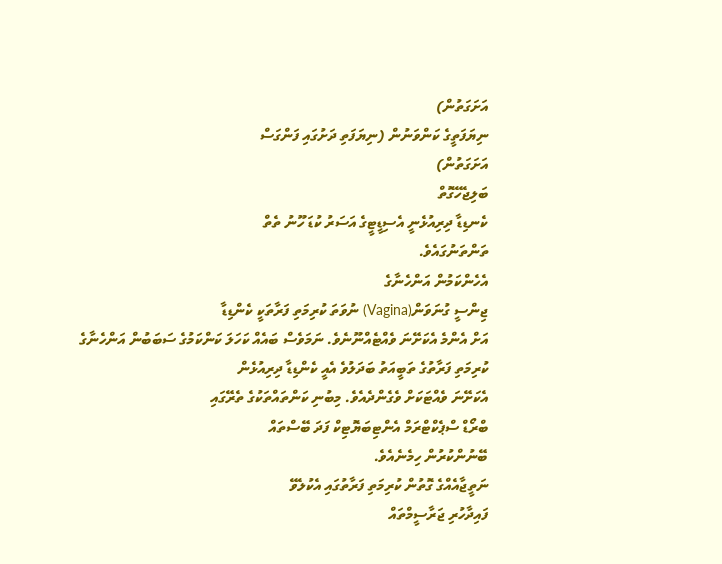އަށަގަތުން)
ނިޔަފަތީގެ ކަންވަނުން (ނިޔަފަތި ދަށުގައި ފަންގަސް
އަށަގަތުން)
ބަލިޖެހޭގޮތް
ކެނޑިޑާ ދިރިއުޅެނީ އެސިޑީޓީގެ އަސަރު ކުޑަ ހޫނު ތެތް
ތަންތަނުގައެވެ.
އެހެންކަމުން އަންހެނާގެ
ޖިންސީ ގުނަވަން(Vagina) ނުވަތަ ކުރިމަތި ފަރާތަކީ ކެންޑިޑާ
އަށް އެންމެ އެކަށޭނަ ވެއްޓެއްނޫނެވެ. ނަމަވެސް ބައެއް ކަހަލަ ކަންކަމުގެ ސަބަބުން އަންހެނާގެ
ކުރިމަތި ފަރާތުގެ ތަބީއަތު ބަދަލުވެ އެއީ ކެންޑިޑާ ދިރިއުޅެން
އެކަށޭނަ ވެއްޓަކަށް ވެގެންދެއެވެ. މިބުނި ކަންތައްތަކުގެ ތެރޭގައި
ބްރޯޑް ސްޕެކްޓްރަމް އެންޓިބަޔޮޓިކް ފަދަ ބޭސްތައް
ބޭނުންކުރުން ހިމެނެއެވެ.
ނަތީޖާއެއްގެ ގޮތުން ކުރިމަތި ފަރާތުގައި އެކުލެވޭ
ފައިދާހުރި ޖަރާސީމްތައް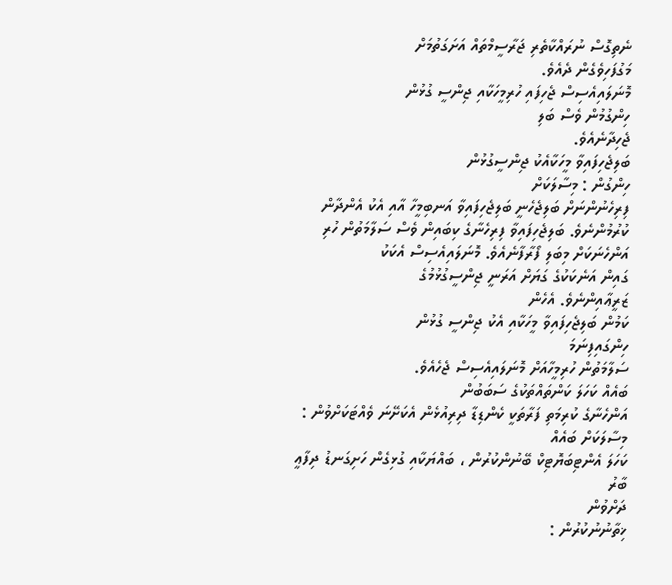ނެތިގޮސް ނުރައްކާތެރި ޖަރާސީމްތައް އަށަގަތުމަށް
މަގުފަހިވެގެން ދެއެވެ.
މޮނަލައިއެސިސް ޖެހިފައި ހުރިމީހަކާއި ޖިންސީ ގުޅުން
ހިންގުމުން ވެސް ބަލި
ޖެހިދާނެއެވެ.
ބަލިޖެހިފައިވާ މީހަކާއެކު ޖިންސީގުޅުން
ހިންގުން : މިސާލަކަށް
ފިރިހެނުންނަށް ބަލިޖެހެނީ ބަލިޖެހިފައިވާ އަނބިމީހާ އާއި އެކު އެންދާން
ކުރުމުންނެވެ. ބަލިޖެހިފައިވާ ފިރިހެނާގެ ކިބައިން ވެސް ސަލާމަތުން ހުރި އަންހެނަކަށް މިބަލި ފޯރާފާނެއެވެ. މޮނަލައިއެސިސް އެކަކު
ގައިން އަނެކަކުގެ ގަޔަށް އަރަނީ ޖިންސީގުޅުމުގެ
ޒަރީޢާއިންނެވެ. އެހެން
ކަމުން ބަލިޖެހިފައިވާ މީހަކާއި އެކު ޖިންސީ ގުޅުން
ހިންގައިފިނަމަ
ސަލާމަތުން ހުރިމީހާއަށް މޮނަލައިއެސިސް ޖެހެއެވެ.
ބައެއް ކަހަލަ ކަންތައްތަކުގެ ސަބަބުން
އަންހެނާގެ ކުރިމަތި ފަރާތަކީ ކެންޑިޑާ ދިރިއުޅެން އެކަށޭނަ ވެއްޓަކަށްވުން : މިސާލަކަށް ބައެއް
ކަހަލަ އެންޓިބަޔޮޓިކް ބޭނުންކުރުން ، ބައްޔަކާއި ގުޅިގެން ހަށިގަނޑު ދިފާޢީ ބާރު
ދަށްވުން
ޚިތާނުނުކުރުން :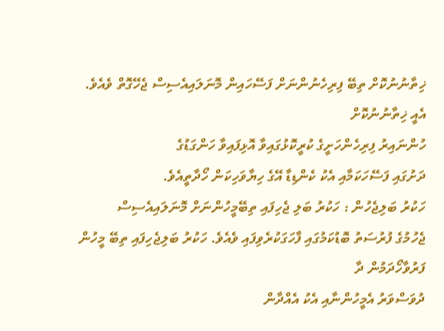ޚިތާނުނުކޮށް ތިބޭ ފިރިހެނުންނަށް ފަސޭހައިން މޮނަލައިއެސިސް ޖެހޭގޮތް ވެއެވެ. އެއީ ޚިތާނުނުކޮށް
ހުންނައިރު ފިރިހެންހަށީގެ ކުރީކޮޅުގައިވާ އޮޅިފައިވާ ހަންގަޑުގެ
ދަށުގައި ފަސޭހަކަމާއި އެކު ކެންޑިޑާ އޭގެ ހިޔާވަހިކަން ހޯދާތީއެވެ.
ހަކުރު ބަލިޖެހުން : ހަކުރު ބަލި ޖެހިފައި ތިބޭމީހުންނަށް މޮނަލައިއެސިސް
ޖެހުމުގެ ފުރުސަތު ބޮޑުކަމުގައި ފާހަގަކުރެވިފައި ވެއެވެ. ހަކުރު ބަލިޖެހިފައި ތިބޭ މީހުން ފަރުވާހޯދަމުން ދާ
ދުވަސްވަރު އެމީހުންނާއި އެކު އެއްދާން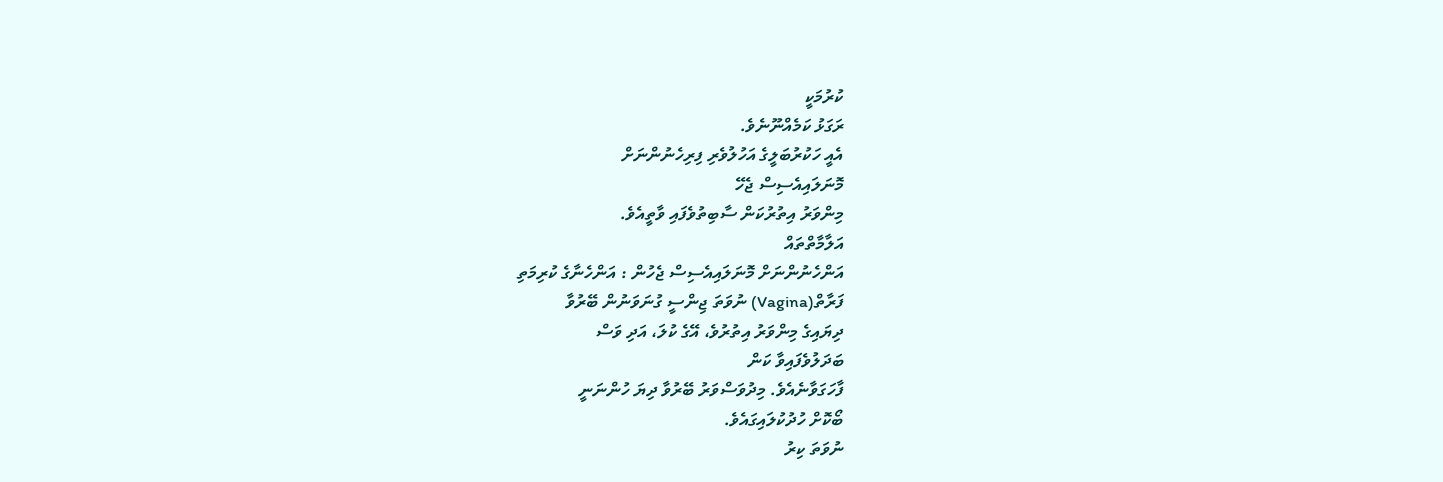ކުރުމަކީ
ރަގަޅު ކަމެއްނޫނެވެ.
އެއީ ހަކުރުބަލީގެ އަހުލުވެރި ފިރިހެނުންނަށް
މޮނަލައިއެސިސް ޖެހޭ
މިންވަރު އިތުރުކަން ސާބިތުވެފައި ވާތީއެވެ.
އަލާމާތްތައް
އަންހެނުންނަށް މޮނަލައިއެސިސް ޖެހުން : އަންހެނާގެ ކުރިމަތި
ފަރާތް(Vagina) ނުވަތަ ޖިންސީ ގުނަވަނުން ބޭރުވާ
ދިޔައިގެ މިންވަރު އިތުރުވެ، އޭގެ ކުލަ، އަދި ވަސް
ބަދަލުވެފައިވާ ކަން
ފާހަގަވާނެއެވެ. މިދުވަސްވަރު ބޭރުވާ ދިޔަ ހުންނަނީ
ބޯކޮށް ހުދުކުލައިގައެވެ.
ނުވަތަ ކިރު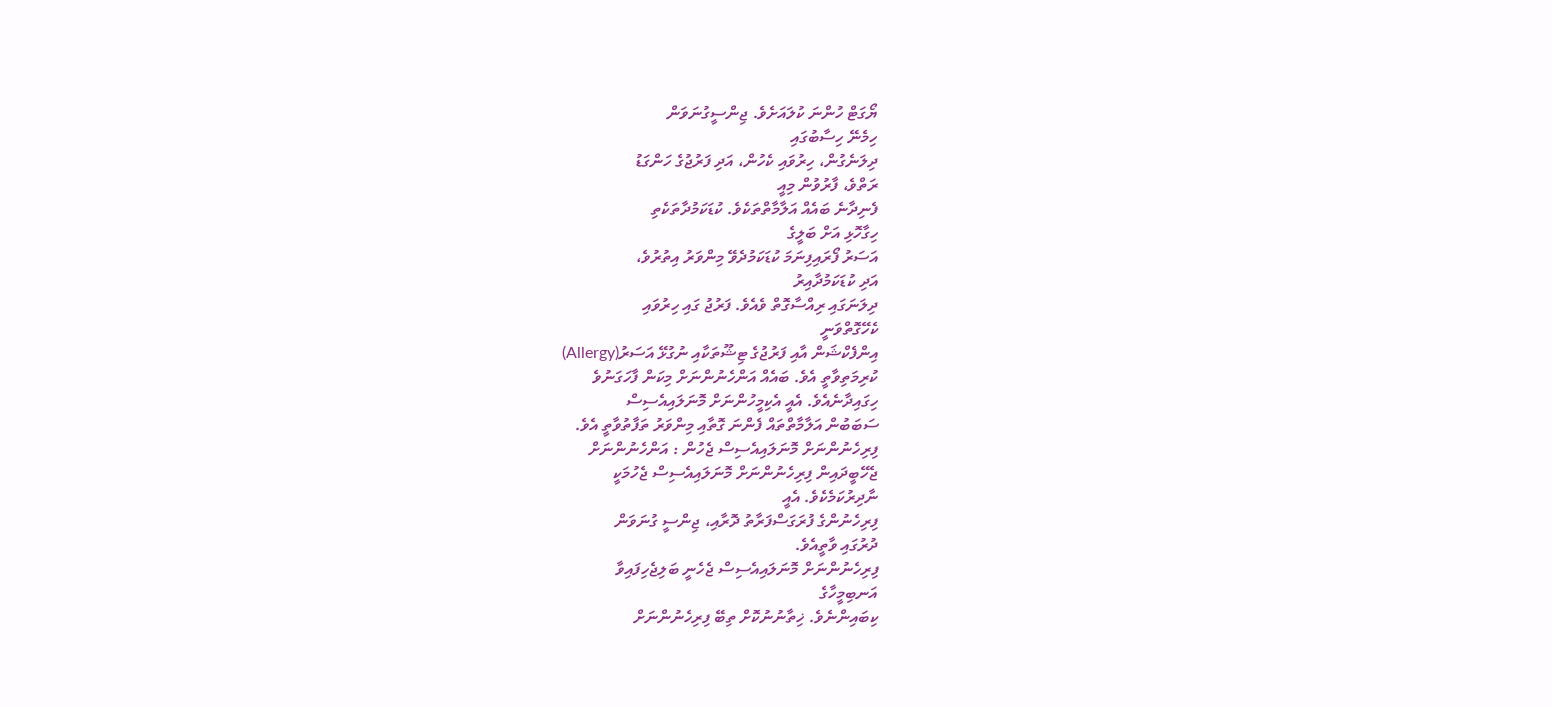ޔޯގަޓް ހުންނަ ކުލައަށެވެ. ޖިންސީގުނަވަން
ހިމެނޭ ހިސާބުގައި
ދިލަނެގުން، ހިރުވައި ކެހުން، އަދި ފަރުޖުގެ ހަންގަޑު
ރަތްވެ، ފާރުވުން މިއީ
ފެނިދާނެ ބައެއް އަލާމާތްތަކެވެ. ކުޑަކަމުދާތަކެތި
ހިގާހޮޅި އަށް ބަލީގެ
އަސަރު ފޯރައިފިނަމަ ކުޑަކަމުދެވޭ މިންވަރު އިތުރުވެ،
އަދި ކުޑަކަމުދާއިރު
ދިލަނަގައި ރިއްސާގޮތް ވެއެވެ. ފަރުޖު ގައި ހިރުވައި
ކެހޭގޮތްވަނީ
އިންފެކްޝަން އާއި ފަރުޖުގެ ޓިޝޫތަކާއި ނުގުޅޭ އަސަރު(Allergy)
ކުރިމަތިވާތީ އެވެ. ބައެއް އަންހެނުންނަށް މިކަން ފާހަގަނުވެ
ހިގައިދާނެއެވެ. އެއީ އެކިމީހުންނަށް މޮނަލައިއެސިސް
ސަބަބުން އަލާމާތްތައް ފެންނަ ގޮތާއި މިންވަރު ތަފާތުވާތީ އެވެ.
ފިރިހެނުންނަށް މޮނަލައިއެސިސް ޖެހުން : އަންހެނުންނަށް
ޖެހޭބީދައިން ފިރިހެނުންނަށް މޮނަލައިއެސިސް ޖެހުމަކީ
ނާދިރުކަމެކެވެ. އެއީ
ފިރިހެނުންގެ ފުރަގަސްފަރާތު ދޮރާއި، ޖިންސީ ގުނަވަން
ދުރުގައި ވާތީއެވެ.
ފިރިހެނުންނަށް މޮނަލައިއެސިސް ޖެހެނީ ބަލިޖެހިފައިވާ
އަނބިމީހާގެ
ކިބައިންނެވެ. ޚިތާނުނުކޮށް ތިބޭ ފިރިހެނުންނަށް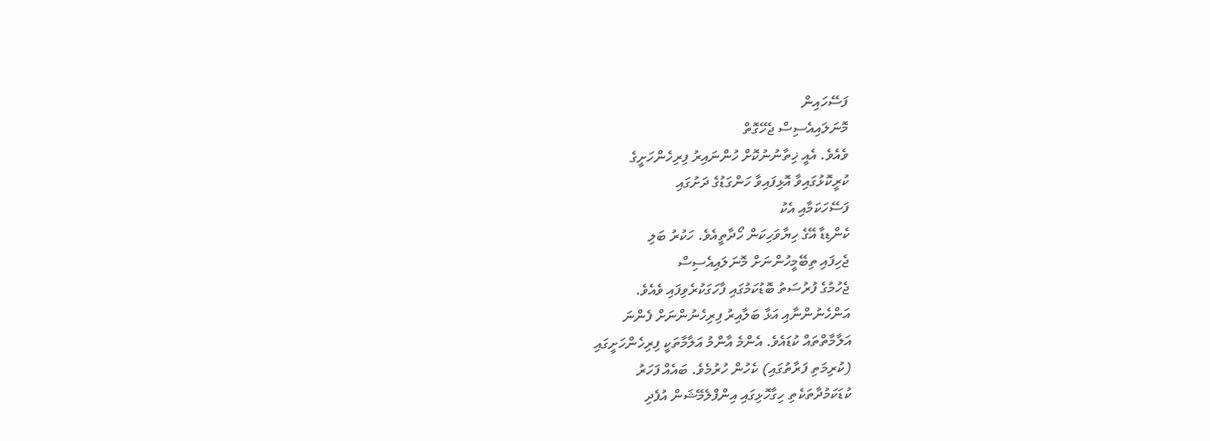ފަސޭހައިން
މޮނަލައިއެސިސް ޖެހޭގޮތް
ވެއެވެ. އެއީ ޚިތާނުނުކޮށް ހުންނައިރު ފިރިހެންހަށީގެ
ކުރީކޮޅުގައިވާ އޮޅިފައިވާ ހަންގަޑުގެ ދަށުގައި
ފަސޭހަކަމާއި އެކު
ކެންޑިޑާ އޭގެ ހިޔާވަހިކަން ހޯދާތީއެވެ. ހަކުރު ބަލި
ޖެހިފައި ތިބޭމީހުންނަށް މޮނަލައިއެސިސް
ޖެހުމުގެ ފުރުސަތު ބޮޑުކަމުގައި ފާހަގަކުރެވިފައި ވެއެވެ.
އަންހެނުންނާއި އަޅާ ބަލާއިރު ފިރިހެނުންނަށް ފެންނަ
އަލާމާތްތައް ކުޑައެވެ. އެންމެ އާންމު އަލާމާތަކީ ފިރިހެންހަށީގައި
(ކުރިމަތި ފަރާތުގައި) ކެހުން ހުރުމެވެ. ބައެއް ފަހަރު
ކުޑަކަމުދާތަކެތި ހިގާހޮޅިގައި އިންފްލެމޭޝަން އުފެދި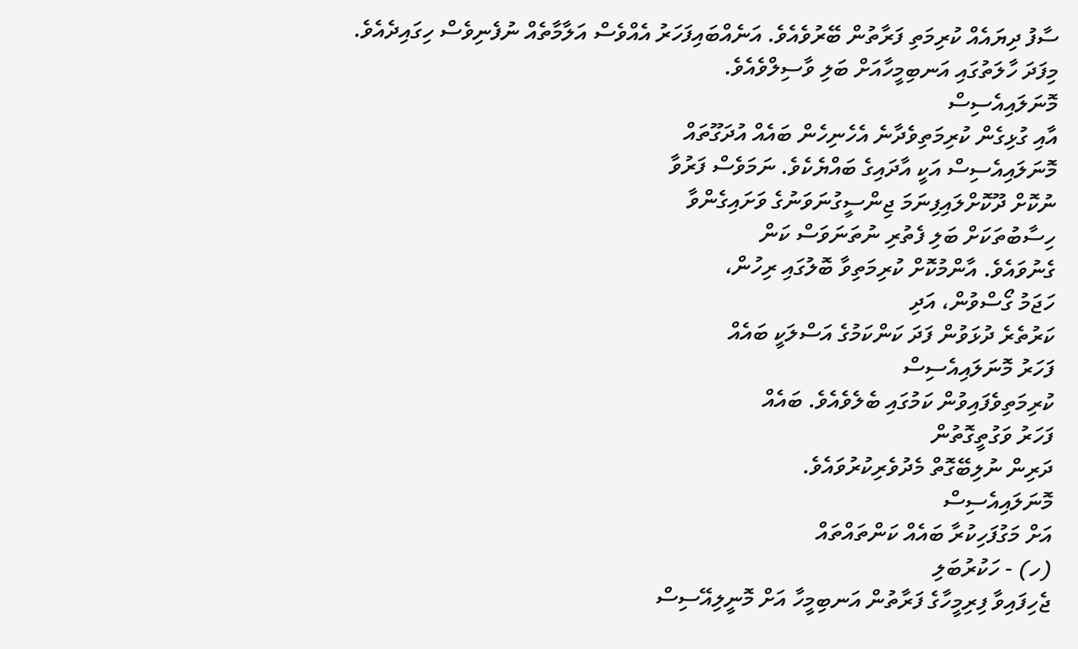ސާފު ދިޔައެއް ކުރިމަތި ފަރާތުން ބޭރުވެއެވެ. އަނެއްބައިފަހަރު އެއްވެސް އަލާމާތެއް ނުފެނިވެސް ހިގައިދެއެވެ.
މިފަދަ ހާލަތުގައި އަނބިމީހާއަށް ބަލި ވާސިލްވެއެވެ.
މޮނަލައިއެސިސް
އާއި ގުޅިގެން ކުރިމަތިވެދާނެ އެހެނިހެން ބައެއް އުދަގޫތައް
މޮނަލައިއެސިސް އަކީ އާދައިގެ ބައްޔެކެވެ. ނަމަވެސް ފަރުވާ
ނުކޮށް ދޫކޮށްލައިފިނަމަ ޖިންސީގުނަވަނުގެ ވަށައިގެންވާ
ހިސާބުތަކަށް ބަލި ފެތުރި ނުތަނަވަސް ކަން
ގެނުވައެވެ. އާންމުކޮށް ކުރިމަތިވާ ބޮލުގައި ރިހުން،
ހަޖަމު ގޯސްވުން، އަދި
ކަރުތެރެ ދުޅަވުން ފަދަ ކަންކަމުގެ އަސްލަކީ ބައެއް
ފަހަރު މޮނަލައިއެސިސް
ކުރިމަތިވެފައިވުން ކަމުގައި ބެލެވެއެވެ. ބައެއް
ފަހަރު ވަގުތީގޮތުން
ދަރިން ނުލިބޭގޮތް މެދުވެރިކުރުވައެވެ.
މޮނަލައިއެސިސް
އަށް މަގުފަހިކުރާ ބައެއް ކަންތައްތައް
(ހ) - ހަކުރުބަލި
ޖެހިފައިވާ ފިރިމީހާގެ ފަރާތުން އަނބިމީހާ އަށް މޮނީލިއޭސިސް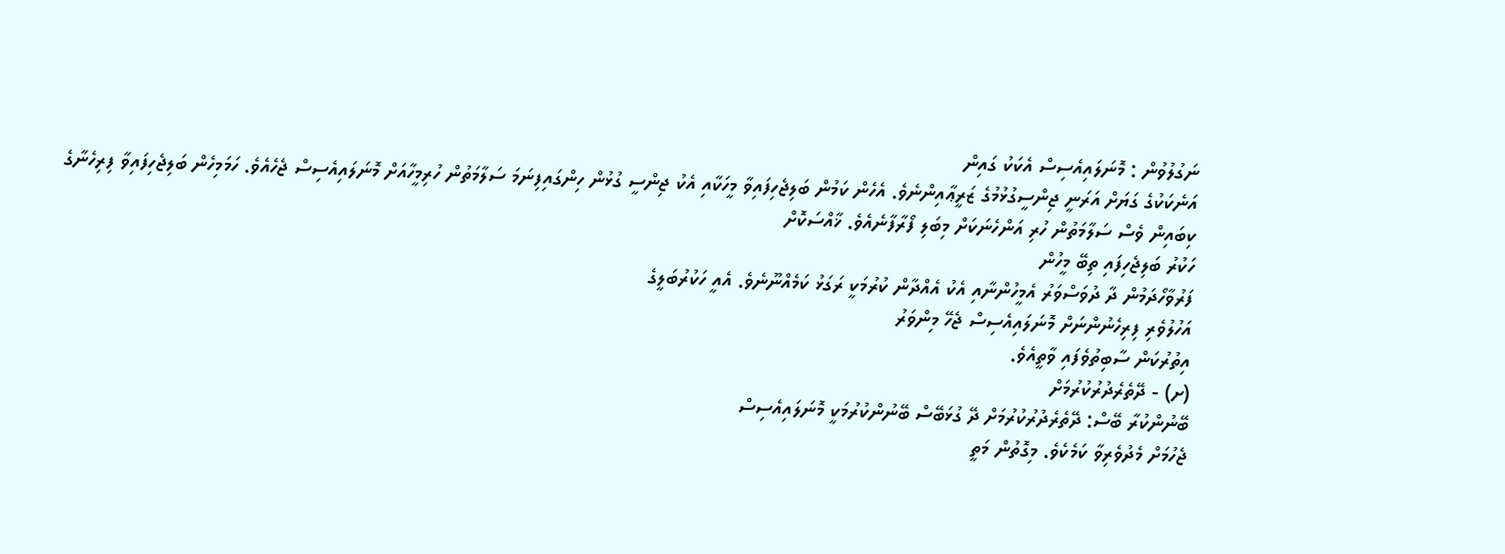ނަގުލުވުން : މޮނަލައިއެސިސް އެކަކު ގައިން
އަނެކަކުގެ ގަޔަށް އަރަނީ ޖިންސީގުޅުމުގެ ޒަރީޢާއިންނެވެ. އެހެން ކަމުން ބަލިޖެހިފައިވާ މީހަކާއި އެކު ޖިންސީ ގުޅުން ހިންގައިފިނަމަ ސަލާމަތުން ހުރިމީހާއަށް މޮނަލައިއެސިސް ޖެހެއެވެ. ހަމަމިހެން ބަލިޖެހިފައިވާ ފިރިހެނާގެ ކިބައިން ވެސް ސަލާމަތުން ހުރި އަންހެނަކަށް މިބަލި ފޯރާފާނެއެވެ. ޚާއްސަކޮށް
ހަކުރު ބަލިޖެހިފައި ތިބޭ މީހުން
ފަރުވާހޯދަމުން ދާ ދުވަސްވަރު އެމީހުންނާއި އެކު އެއްދާން ކުރުމަކީ ރަގަޅު ކަމެއްނޫނެވެ. އެއީ ހަކުރުބަލީގެ
އަހުލުވެރި ފިރިހެނުންނަށް މޮނަލައިއެސިސް ޖެހޭ މިންވަރު
އިތުރުކަން ސާބިތުވެފައި ވާތީއެވެ.
(ށ) - ދޭތެރެދުރުކުރުމަށް
ބޭނުންކުރާ ބޭސް: ދޭތެރެދުރުކުރުމަށް ދޭ ގުޅަބޭސް ބޭނުންކުރުމަކީ މޮނަލައިއެސިސް
ޖެހުމަށް މެދުވެރިވާ ކަމެކެވެ. މިގޮތުން މަތީ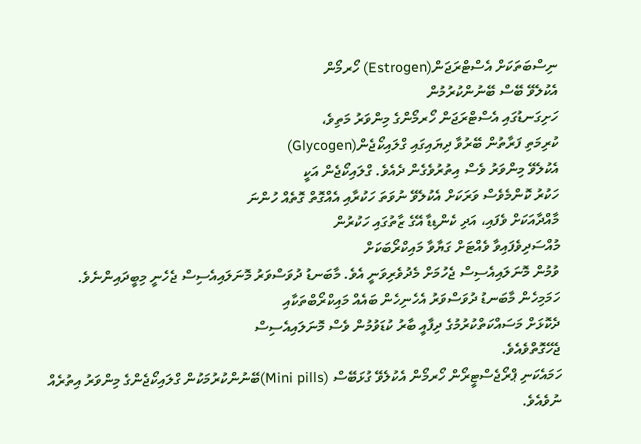ނިސްބަތަކަށް އެސްޓްރަޖަން(Estrogen) ހޯރމޯން
އެކުލެވޭ ބޭސް ބޭނުންކުރުމުން
ހަށިގަނޑުގައި އެސްޓްރަޖަން ހޯރމޯންގެ މިންވަރު މަތިވެ،
ކުރިމަތި ފަރާތުން ބޭރުވާ ދިޔައިގައި ގްލައިކޯޖެން(Glycogen)
އެކުލެވޭ މިންވަރު ވެސް އިތުރުވެގެން ދެއެވެ. ގްލައިކޯޖެން އަކީ
ހަކުރު ކޮންމެވެސް ވަރަކަށް އެކުލެވޭ ނުވަތަ ހަކުރާއި އެއްގޮތް ގޮތެއް ހުންނަ
މާއްދާއަކަށް ވެފައި، އަދި ކެންޑިޑާ އޭގެ ޒާތުގައި ހަކުރުން
މުއްސަދިވެފައިވާ ވެއްޓަށް ގަޔާވާ މައިކްރޯބަކަށް
ވުމުން މޮނަލައިއެސިސް ޖެހުމަށް މެދުވެރިވަނީ އެވެ. މާބަނޑު ދުވަސްވަރު މޮނަލައިއެސިސް ޖެހެނީ މިބީދައިންނެވެ.
ހަމަމިހެން މާބަނޑު ދުވަސްވަރު އެހެނިހެން ބައެއް މައިކްރޯބްތަކާއި
ދެކޮޅަށް މަސައްކަތްކުރުމުގެ ދިފާއީ ބާރު ކުޑަވުމުން ވެސް މޮނަލައިއެސިސް
ޖެހޭގޮތްވެއެވެ.
ހަމައެކަނި ޕްރޯޖެސްޓީރޯން ހޯރމޯން އެކުލެވޭ ގުޅަބޭސް (Mini pills)ބޭނުންކުރުމަކުން ގްލައިކޯޖެންގެ މިންވަރު އިތުރެއް
ނުވެއެވެ.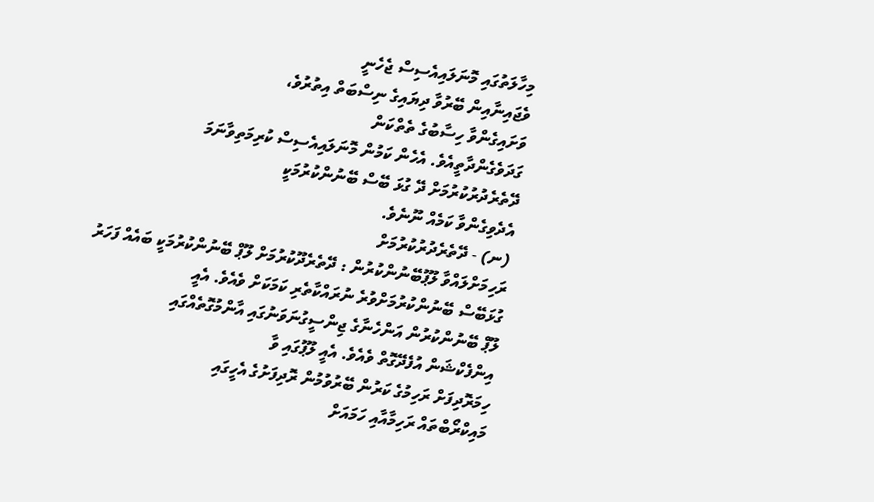މިހާލަތުގައި މޮނަލައިއެސިސް ޖެހެނީ
ވެޖައިނާއިން ބޭރުވާ ދިޔައިގެ ނިސްބަތް އިތުރުވެ،
ވަށައިގެންވާ ހިސާބުގެ ތެތްކަން
ގަދަވެގެންދާތީއެވެ. އެހެން ކަމުން މޮނަލައިއެސިސް ކުރިމަތިވާނަމަ
ދޭތެރެދުރުކުރުމަށް ދޭ ގުޅަ ބޭސް ބޭނުންކުރުމަކީ
އެދެވިގެންވާ ކަމެއް ނޫނެވެ.
(ނ) - ދޭތެރެދުރުކުރުމަށް
ރަހިމަށްލައްވާ ލޫޕުބޭނުންކުރުން : ދޭތެރެދޫކުރުމަށް ލޫޕް ބޭނުންކުރުމަކީ ބައެއް ފަހަރު
ގުޅަބޭސް ބޭނުންކުރުމަށްވުރެ ނުރައްކާތެރި ކަމަކަށް ވެއެވެ. އެއީ
ލޫޕް ބޭނުންކުރުން އަންހެނާގެ ޖިންސީގުނަވަނުގައި އާންމުގޮތެއްގައި
އިންފެކްޝަން އުފެދޭގޮތް ވެއެވެ. އެއީ ލޫޕުގައި ވާ
ހިމަރޮދިފަށް ރަހިމުގެ ކަރުން ބޭރުވުމުން ރޮދިފަށުގެ އެހީގައި
މައިކްރޯބްތައް ރަހިމާއާއި ހަމައަށް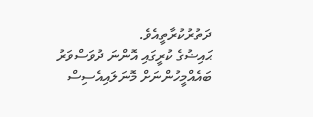ދަތުރުކުރާތީއެވެ.
ޙައިޟުގެ ކުރީގައި އޮންނަ ދުވަސްވަރު ބައެއްމީހުންނަށް މޮނަލައިއެސިސް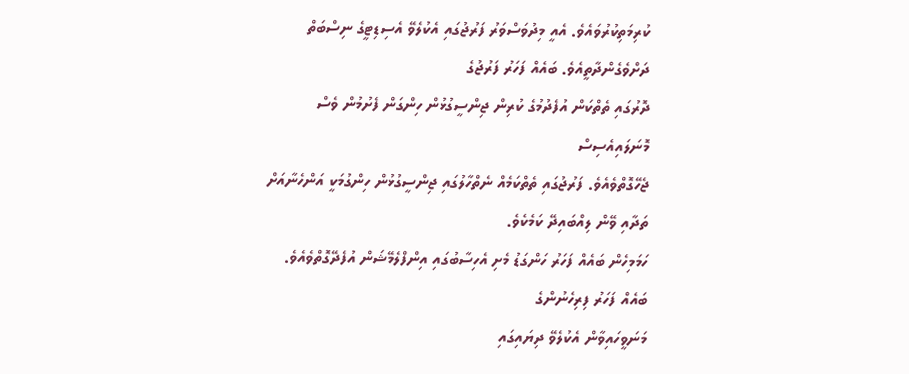ކުރިމަތިކުރުވައެވެ. އެއީ މިދުވަސްވަރު ފަރުޖުގައި އެކުލެވޭ އެސިޑިޓީގެ ނިސްބަތް ދަށްވެގެންދާތީއެވެ. ބައެއް ފަހަރު ފަރުޖުގެ
ދޮރުގައި ތެތްކަން އުފެދުމުގެ ކުރިން ޖިންސީގުޅުން ހިންގަން ފެށުމުން ވެސް މޮނަލައިއެސިސް
ޖެހޭގޮތްވެއެވެ. ފަރުޖުގައި ތެތްކަމެއް ނެތްހާލުގައި ޖިންސީގުޅުން ހިންގުމަކީ އަންހެނާއަށް ތަދާއި ވޭން ލިއްބައިދޭ ކަމެކެވެ.
ހަމަމިހެން ބައެއް ފަހަރު ހަންގަޑު މެށި އެހިސާބުގައި އިންފްލެމޭޝަން އުފެދޭގޮތްވެއެވެ. ބައެއް ފަހަރު ފިރިހެނުންގެ
މަނަވީހައިވާން އެކުލެވޭ ދިޔައިގައި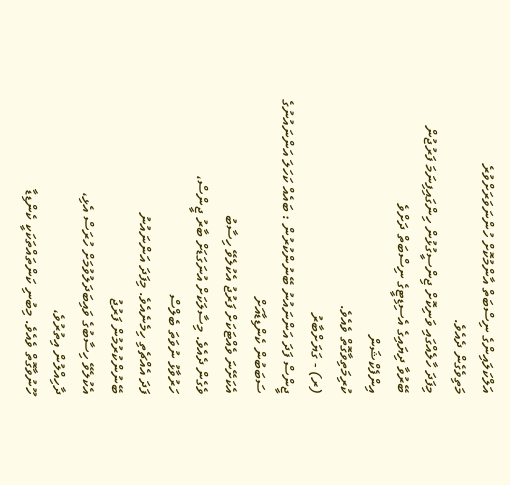އަލްކަލައިންގެ ނިސްބަތް އާންމުކޮށް ހުންނަވަރަށްވުރެ
މަތިވެގެން ދެއެވެ.
މިފަދަ ހާލެއްގައި ވަނިކޮށް ޖިންސީގުޅުން ހިންގައިފިނަމަ ފަރުޖުން
ބޭރުވާ ދިޔައިގެ އެސިޑިޓީގެ ނިސްބަތް ދަށްވެ
އިންފެކްޝަން
ކުރިމަތިވާގޮތް ވެއެވެ.
(ރ) - ގަޔަށްބާރު
ޖީންސް ފަދަ އަންނައުނު ބޭނުންކުރުން : ބައެއް ކަހަލަ އަންނައުނުގެ ސަބަބުން ކެންޑިޑާއަށް
އެކަށޭނަ ވެއްޓަކަށް ފަރުޖު އެކުލެވޭ ހިސާބު
ވެގެން ދެއެވެ. މިސާލަކަށް އުނަގަޑަށް ބާރު ޖީންސް،
ހަރުވާޅު ނުވަތަ ބެލްސް
ފަދަ އެއްޗެތި ހިމެނެއެވެ. މިފަދަ އަންނައުނު
ބޭނުންކުރުމުން ފަރުޖު
އެކުލެވޭ ހިސާބުގެ ވައިބަދަލުވުމަށް ހުރަސް އެޅި،
ދާހިއްލުން އިތުރުވެ،
ހޫނުވާގޮތް ވެއެވެ. މިބުނި ކަންތައްތަކަކީ ކެންޑިޑާ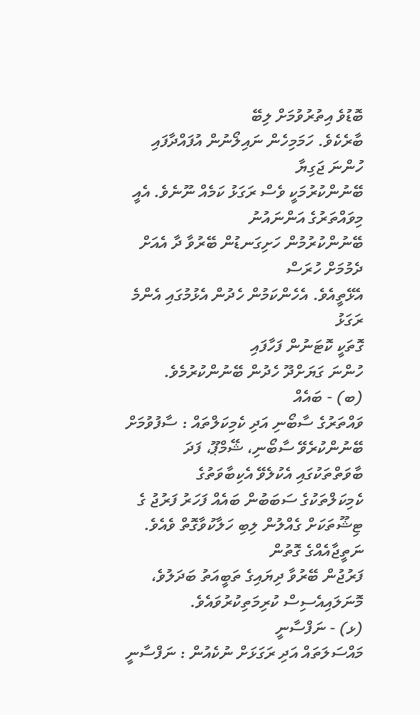ބޮޑުވެ އިތުރުވުމަށް ލިބޭ
ބާރެކެވެ. ހަމަމިހެން ނައިލޯނުން އުފައްދާފައި
ހުންނަ ޖަގިޔާ
ބޭނުންކުރުމަކީ ވެސް ރަގަޅު ކަމެއް ނޫނެވެ. އެއީ
މިވައްތަރުގެ އަންނައުނު
ބޭނުންކުރުމުން ހަށިގަނޑުން ބޭރުވާ ދާ އެއަށް
ދެމުމަށް ހުރަސް
އެޅޭތީއެވެ. އެހެންކަމުން ހެދުން އެޅުމުގައި އެންމެ ރަގަޅު
ގޮތަކީ ކޮޓަނުން ފަހާފައި
ހުންނަ ގަޔަށްދޫ ހެދުން ބޭނުންކުރުމެވެ.
(ބ) - ބައެއް
ވައްތަރުގެ ސާބޯނި އަދި ކެމިކަލްތައް : ސާފުވުމަށް ބޭނުންކުރެވޭ ސާބޯނި، ޝޭމްޕޫ، ފަދަ
ބާވަތްތަކުގައި އެކުލެވޭ އެކިބާވަތުގެ
ކެމިކަލްތަކުގެ ސަބަބުން ބައެއް ފަހަރު ފަރުޖު ގެ ޓިޝޫތަކަށް ގެއްލުން ލިބި ހަލާކުވާގޮތް ވެއެވެ. ނަތީޖާއެއްގެ ގޮތުން
ފަރުޖުން ބޭރުވާ ދިޔައިގެ ތަބީއަތު ބަދަލުވެ، މޮނަލައިއެސިސް ކުރިމަތިކުރުވައެވެ.
(ޅ) - ނަފްސާނީ
މައްސަލަތައް އަދި ރަގަޅަށް ނުކެއުން : ނަފްސާނީ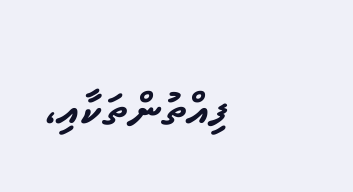ފިއްތުންތަކާއި،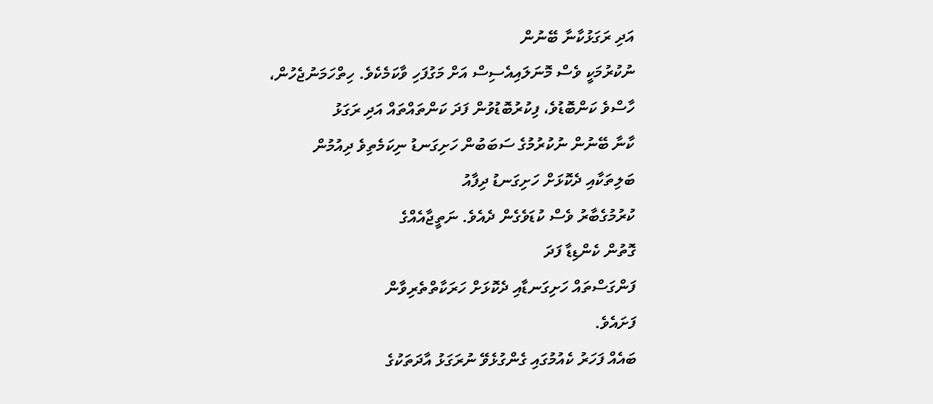އަދި ރަގަޅުކާނާ ބޭނުން
ނުކުރުމަކީ ވެސް މޮނަލައިއެސިސް އަށް މަގުފަހި ވާކަމެކެވެ. ހިތްހަމަނުޖެހުން،
ހާސްވެ ކަންބޮޑުވެ، ފިކުރުބޮޑުވުން ފަދަ ކަންތައްތައް އަދި ރަގަޅު
ކާނާ ބޭނުން ނުކުރުމުގެ ސަބަބުން ހަށިގަނޑު ނިކަމެތިވެ ދިއުމުން
ބަލިތަކާއި ދެކޮޅަށް ހަށިގަނޑު ދިފާއު
ކުރުމުގެބާރު ވެސް ކުޑަވެގެން ދެއެވެ. ނަތީޖާއެއްގެ
ގޮތުން ކެންޑިޑާ ފަދަ
ފަންގަސްތައް ހަށިގަނޑާއި ދެކޮޅަށް ހަރަކާތްތެރިވާން
ފަށައެވެ.
ބައެއް ފަހަރު ކެއުމުގައި ގެންގުޅެވޭ ނުރަގަޅު އާދަތަކުގެ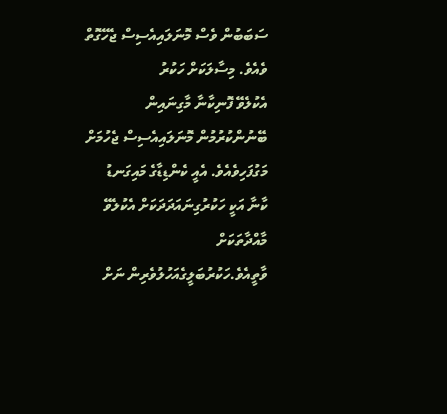ސަބަބުން ވެސް މޮނަލައިއެސިސް ޖެހޭގޮތް ވެއެވެ. މިސާލަކަށް ހަކުރު
އެކުލެވޭ ފޮނިކާނާ މާގިނައިން ބޭނުންކުރުމުން މޮނަލައިއެސިސް ޖެހުމަށް
މަގުފަހިވެއެވެ. އެއީ ކެންޑިޑާގެ މައިގަނޑު
ކާނާ އަކީ ހަކުރުގިނައަދަދަކަށް އެކުލެވޭ މާއްދާތަކަށް
ވާތީއެވެ.ހަކުރުބަލީގެއަހުލުވެރިން ނަށް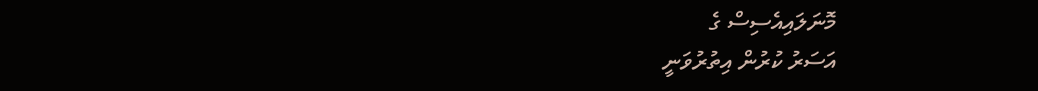މޮނަލައިއެސިސް ގެ
އަސަރު ކުރުން އިތުރުވަނީ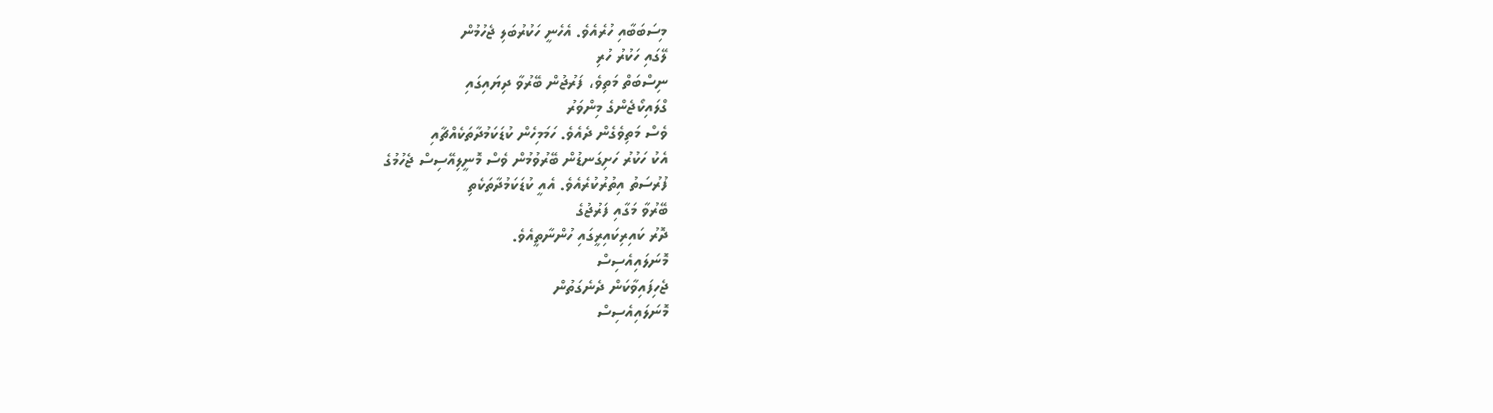މިސަބަބާއި ހުރެއެވެ. އެހެނީ ހަކުރުބަލި ޖެހުމުން
ލޭގައި ހަކުރު ހުރި
ނިސްބަތް މަތިވެ، ފަރުޖުން ބޭރުވާ ދިޔައިގައި
ގްލައިކޯޖެންގެ މިންވަރު
ވެސް މަތިވެގެން ދެއެވެ. ހަމަމިހެން ކުޑަކަމުދާތަކެއްޗާއި
އެކު ހަކުރު ހަށިގަނޑުން ބޭރުވުމުން ވެސް މޮނީލިއޭސިސް ޖެހުމުގެ
ފުރުސަތު އިތުރުކުރެއެވެ. އެއީ ކުޑަކަމުދާތަކެތި
ބޭރުވާ މަގާއި ފަރުޖުގެ
ދޮރު ކައިރިކައިރީގައި ހުންނާތީއެވެ.
މޮނަލައިއެސިސް
ޖެހިފައިވާކަން ދެނެގަތުން
މޮނަލައިއެސިސް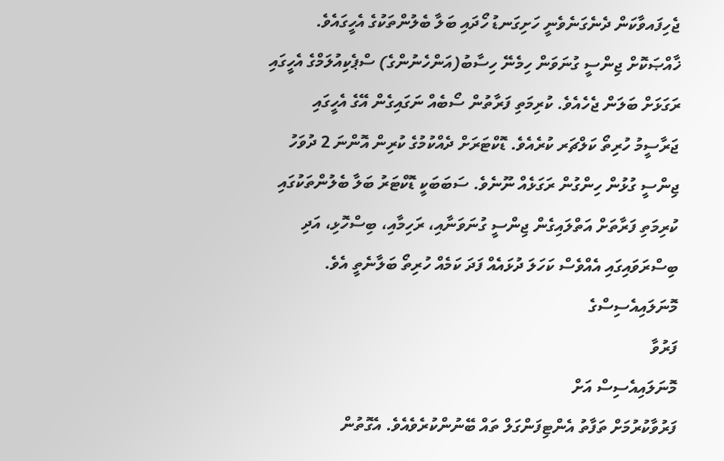ޖެހިފައވާކަން ދެނެގަނެވެނީ ހަށިގަނޑު ހޯދައި ބަލާ ބެލުންތަކުގެ އެހީގައެވެ.
ޚާއްޞަކޮށް ޖިންސީ ގުނަވަން ހިމެނޭ ހިސާބު(އަންހެނުންގެ) ސްޕެކިއުލަމްގެ އެހީގައި
ރަގަޅަށް ބަލަން ޖެހެއެވެ. ކުރިމަތި ފަރާތުން ސޯބެއް ނަގައިގެން އޭގެ އެހީގައި
ޖަރާސީމު ހުރިތޯ ކަލްޗަރ ކުރެއެވެ. ޑޮކްޓަރަށް ދެއްކުމުގެ ކުރިން އޮންނަ 2 ދުވަހު
ޖިންސީ ގުޅުން ހިންގުން ރަގަޅެއް ނޫނެވެ. ސަބަބަކީ ޑޮކްޓަރު ބަލާ ބެލުންތަކުގައި
ކުރިމަތި ފަރާތަށް އަތްލައިގެން ޖިންސީ ގުނަވަނާއި، ރަހިމާއި، ބިސްހޮޅި، އަދި
ބިސްރަވައިގައި އެއްވެސް ކަހަލަ ދުޅައެއް ފަދަ ކަމެއް ހުރިތޯ ބަލާނެތީ އެވެ.
މޮނަލައިއެސިސްގެ
ފަރުވާ
މޮނަލައިއެސިސް އަށް
ފަރުވާކުރުމަށް ތަފާތު އެންޓިފަންގަލް ތައް ބޭނުންކުރެވެއެވެ. އެގޮތުން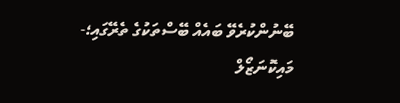ބޭނުންކުރެވޭ ބައެއް ބޭސްތަކުގެ ތެރޭގައި؛-
މައިކޮނަޒޯލް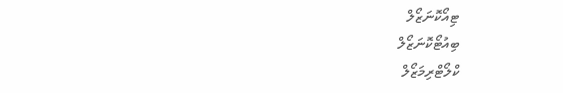ޓިއޯކޮނަޒޯލް
ބިއުޓޯކޮނަޒޯލް
ކްލޯޓްރިމަޒޯލް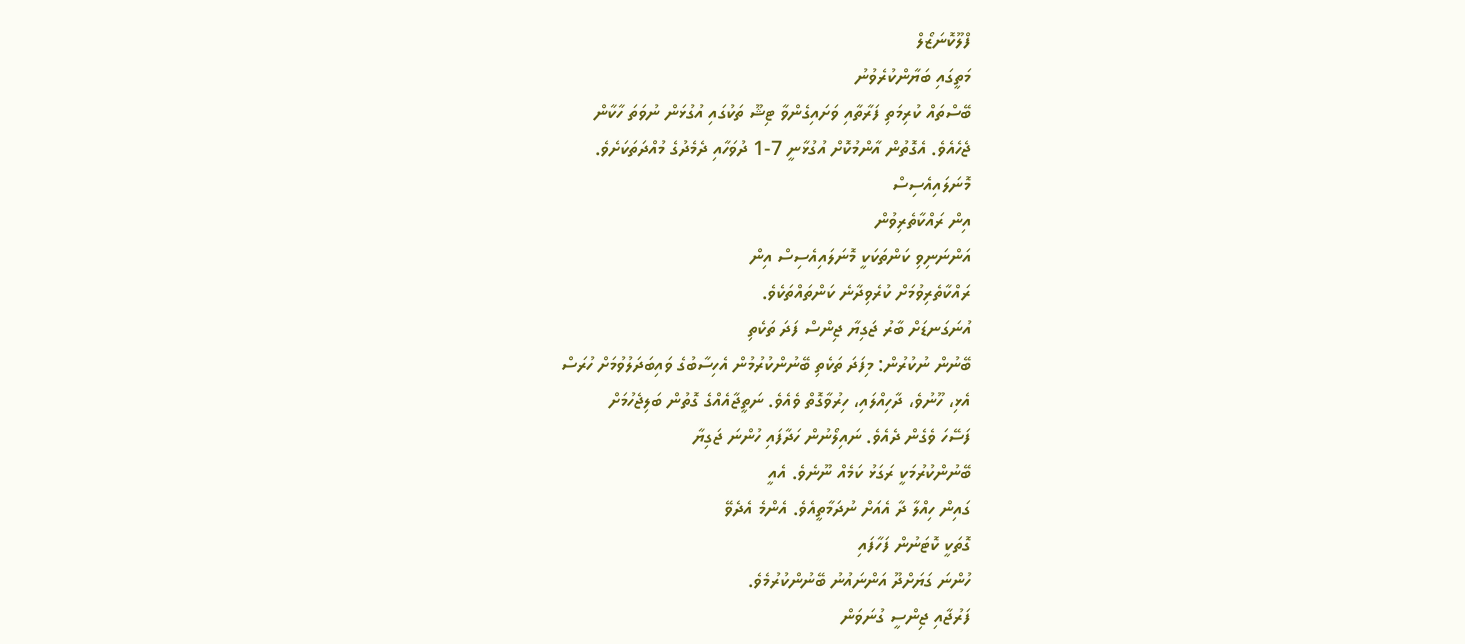ފްލޫކޮނަޒޯލް
މަތީގައި ބަޔާންކުރެވުނު
ބޭސްތައް ކުރިމަތި ފަރާތާއި ވަށައިގެންވާ ޓިޝޫ ތަކުގައި އުގުޅަން ނުވަތަ ހާކާން
ޖެހެއެވެ. އެގޮތުން އާންމުކޮށް އުގުޅާނީ 7-1 ދުވަހާއި ދެމެދުގެ މުއްދަތަކަށެވެ.
މޮނަލައިއެސިސް
އިން ރައްކާތެރިވުން
އަންނަނިވި ކަންތަކަކީ މޮނަލައިއެސިސް އިން
ރައްކާތެރިވުމަށް ކުރެވިދާނެ ކަންތައްތަކެވެ.
އުނަގަނޑަށް ބާރު ޖަގިޔާ ޖިންސް ފަދަ ތަކެތި
ބޭނުން ނުކުރުން: މިފަދަ ތަކެތި ބޭނުންކުރުމުން އެހިސާބުގެ ވައިބަދަލުވުމަށް ހުރަސް
އެޅި، ހޫނުވެ، ދާހިއްލައި، ހިރުވާގޮތް ވެއެވެ. ނަތީޖާއެއްގެ ގޮތުން ބަލިޖެހުމަށް
ފަސޭހަ ވެގެން ދެއެވެ. ނައިލޯނުން ހަދާފައި ހުންނަ ޖަގިޔާ
ބޭނުންކުރުމަކީ ރަގަޅު ކަމެއް ނޫނެވެ. އެއީ
ގައިން ހިއްލާ ދާ އެއަށް ނުދަމާތީއެވެ. އެންމެ އެދެވޭ
ގޮތަކީ ކޮޓަނުން ފަހާފައި
ހުންނަ ގަޔަށްދޫ އަންނައުނު ބޭނުންކުރުމެވެ.
ފަރުޖާއި ޖިންސީ ގުނަވަން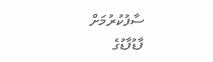ސާފުކުރުމަށް
ފާޑުފާޑުގެ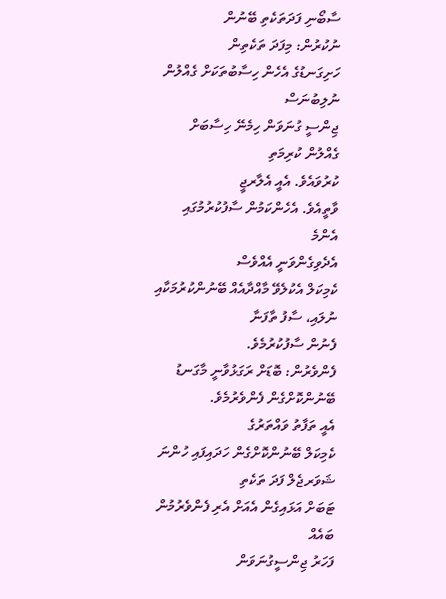ސާބޯނި ފަދަތަކެތި ބޭނުން
ނުކުރުން: މިފަދަ ތަކެތިން
ހަށިގަނޑުގެ އެހެން ހިސާބުތަކަށް ގެއްލުން ނުލިބުނަސް
ޖިންސީ ގުނަވަން ހިމެނޭ ހިސާބަށް ގެއްލުން ކުރިމަތި
ކުރުވައެވެ. އެއީ އެލާރޖީ
ވާތީއެވެ. އެހެންކަމުން ސާފުކުރުމުގައި އެންމެ
އެދެވިގެންވަނީ އެއްވެސް
ކެމިކަލް އެކުލެވޭ މާއްދާއެއް ބޭނުންކުރުމަކާއި
ނުލައި، ސާފު ތާފަނާ
ފެނުން ސާފުކުރުމެވެ.
ފެންވެރުން: ބޮޑަށް ރަގަޅުވާނީ މާގަނޑު ބޭނުންކޮށްގެން ފެންވެރުމެވެ.
އެއީ ތަފާތު ވައްތަރުގެ
ކެމިކަލް ބޭނުންކޮށްގެން ހަދައިފައި ހުންނަ
ޝަވަރޖެލް ފަދަ ތަކެތި
ޓަބަށް އަޅައިގެން އެއަށް އެރި ފެންވެރުމުން ބައެއް
ފަހަރު ޖިންސީގުނަވަން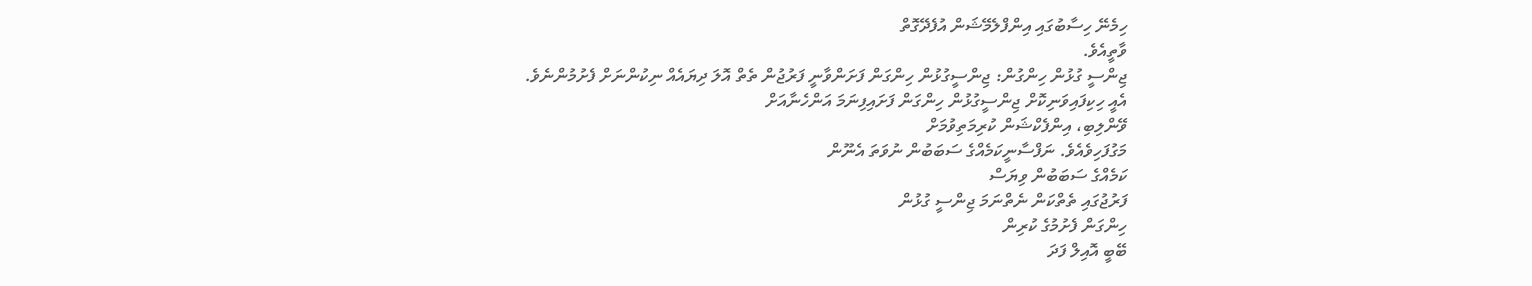ހިމެނޭ ހިސާބުގައި އިންފްލެމޭޝަން އުފެދޭގޮތް
ވާތީއެވެ.
ޖިންސީ ގުޅުން ހިންގުން: ޖިންސީގުޅުން ހިންގަން ފަށަންވާނީ ފަރުޖުން ތެތް އޮލަ ދިޔައެއް ނިކުންނަށް ފެށުމުންނެވެ. އެއީ ހިކިފައިވަނިކޮށް ޖިންސީގުޅުން ހިންގަން ފަށައިފިނަމަ އަންހެނާއަށް
ވޭންލިބި، އިންފެކްޝަން ކުރިމަތިވުމަށް
މަގުފަހިވެއެވެ. ނަފްސާނީކަމެއްގެ ސަބަބުން ނުވަތަ އެނޫން
ކަމެއްގެ ސަބަބުން ވިޔަސް
ފަރުޖުގައި ތެތްކަން ނެތްނަމަ ޖިންސީ ގުޅުން
ހިންގަން ފެށުމުގެ ކުރިން
ބޭބީ އޮއިލް ފަދަ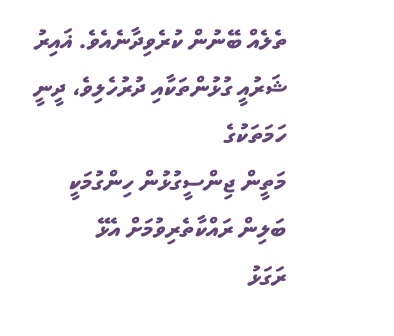ތެލެއް ބޭނުން ކުރެވިދާނެއެވެ. ޣައިރު ޝަރުއީ ގުޅުންތަކާއި ދުރުހެލިވެ، ދީނީ ހަމަތަކުގެ
މަތީން ޖިންސީގުޅުން ހިންގުމަކީ ބަލިން ރައްކާތެރިވުމަށް އެޅޭ
ރަގަޅު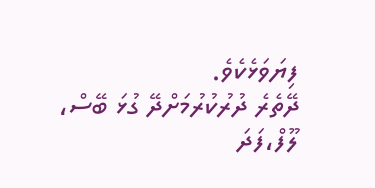ފިޔަވަޅެކެވެ.
ދޭތެރެ ދުރުކުރުމަށްދޭ ގުޅަ ބޭސް، ލޫފް،ފަދަ